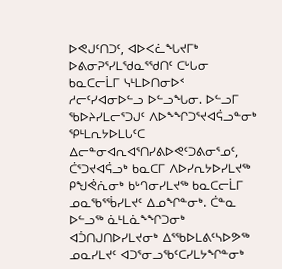ᐅᕙᒍᑦᑎᑐᑦ, ᐊᐅᐸᓛᖓᔪᒥᒃ ᐅᕕᓂᕈᕐᓯᒪᖁᓇᕐᖁᑎᑦ ᑕᒡᒐᓂ ᑲᓇᑕᓕᒫᒥ ᓭᒻᒪᐅᑎᓂᐅᑉ ᓱᓕᑦᓯᐊᓂᐅᓪᓗ ᐅᓪᓗᖓᓂ. ᐅᓪᓗᒥ ᖃᐅᔨᓯᒪᓕᕐᑐᒍᑦ ᐱᐅᖕᖏᑐᕐᔪᐊᕌᓗᓐᓂᒃ ᕿᒻᒪᕆᔭᐅᒪᒐᑦᑕ ᐃᓕᓐᓂᐊᕆᐊᕐᑎᓯᕕᐅᕙᑦᑐᕕᓂᕐᓄᑦ, ᑖᕐᑐᔪᐊᕌᓗᒃ ᑲᓇᑕᒥ ᐱᐅᓯᕆᔭᐅᓯᒪᔪᖅ ᑭᖑᕚᕇᓂᒃ ᑲᒡᒉᓂᓯᒪᔪᖅ ᑲᓇᑕᓕᒫᒥ ᓄᓇᖃᕐᖄᓯᒪᔪᑦ ᐃᓄᖏᓐᓂᒃ. ᑖᓐᓇ ᐅᓪᓗᖅ ᓈᒻᒪᓈᖕᖏᑐᓂᒃ ᐊᑑᑎᒍᑎᐅᓯᒪᔪᓂᒃ ᐃᕐᖃᐅᒪᕕᑦᓴᐅᕗᖅ ᓄᓇᓯᒪᔪᑦ ᐊᑐᕐᓂᓗᖃᑦᑕᓯᒪᔭᖏᓐᓂᒃ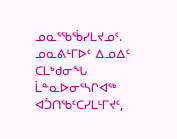ᓄᓇᕐᖃᖄᓯᒪᔪᓄᑦ.
ᓄᓇᕕᒻᒥᐅᑦ ᐃᓄᐃᑦ ᑕᒪᒃᑯᓂᖓ ᒫᓐᓇᐅᓂᕐᓴᒋᐊᖅ ᐊᑑᑎᖃᑦᑕᓯᒪᒻᒥᔪᑦ,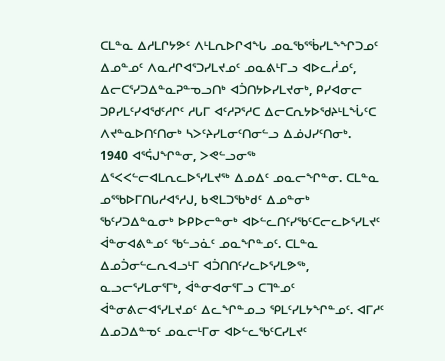ᑕᒪᓐᓇ ᐃᓱᒪᒋᔭᕗᑦ ᐱᒻᒪᕆᐅᒋᐊᖓ ᓄᓇᖃᕐᖄᓯᒪᖕᖏᑐᓄᑦ ᐃᓄᓐᓄᑦ ᐱᓇᓱᒋᐊᕐᑐᓯᒪᔪᓄᑦ ᓄᓇᕕᒻᒥᓗ ᐊᐅᓚᓲᓄᑦ, ᐃᓕᑕᕐᓯᑐᐃᓐᓇᕈᓐᓀᓗᑎᒃ ᐊᑑᑎᔭᐅᓯᒪᔪᓂᒃ, ᑭᓯᐊᓂᓕ ᑐᑭᓯᒪᑦᓯᐊᖁᑦᓱᒋᑦ ᓱᒐᒥ ᐊᑦᓱᕈᕐᓱᑕ ᐃᓕᑕᕆᔭᐅᖁᔨᒻᒪᖔᑦᑕ ᐱᔪᓐᓇᐅᑎᑦᑎᓂᒃ ᓴᐳᑦᔨᓯᒪᓂᑦᑎᓂᓪᓗ ᐃᓅᒍᓯᑦᑎᓂᒃ.
1940 ᐊᕐᕌᒍᖏᓐᓂ, ᐳᕙᓪᓗᓂᖅ ᐃᕐᐸᐸᓪᓕᐊᒪᕆᓚᐅᕐᓯᒪᔪᖅ ᐃᓄᐃᑦ ᓄᓇᓕᖏᓐᓂ. ᑕᒪᓐᓇ ᓄᕐᖃᐅᒥᑎᒐᓱᐊᕐᓱᒍ, ᑲᕙᒪᑐᖃᒃᑯᑦ ᐃᓄᓐᓂᒃ ᖃᑦᓯᑐᐃᓐᓇᓂᒃ ᐅᑭᐅᓕᓐᓂᒃ ᐊᐅᓪᓚᑎᑦᓯᖃᑦᑕᓕᓚᐅᕐᓯᒪᔪᑦ ᐋᓐᓂᐊᕕᓐᓄᑦ ᖃᓪᓗᓈᑦ ᓄᓇᖏᓐᓄᑦ. ᑕᒪᓐᓇ ᐃᓄᑑᓂᓪᓚᕆᐊᓗᒻᒥ ᐊᑑᑎᑎᑦᓯᓚᐅᕐᓯᒪᕗᖅ, ᓇᓗᓕᕐᓯᒪᓂᕐᒥᒃ, ᐋᓐᓂᐊᓂᕐᒥᓗ ᑕᒣᓐᓄᑦ ᐋᓐᓂᕕᓕᐊᕐᓯᒪᔪᓄᑦ ᐃᓚᖏᓐᓄᓗ ᕿᒪᑦᓯᒪᔭᖏᓐᓄᑦ. ᐊᒥᓱᑦ ᐃᓄᑐᐃᓐᓀᑦ ᓄᓇᓕᒻᒥᓂ ᐊᐅᓪᓚᖃᑦᑕᓯᒪᔪᑦ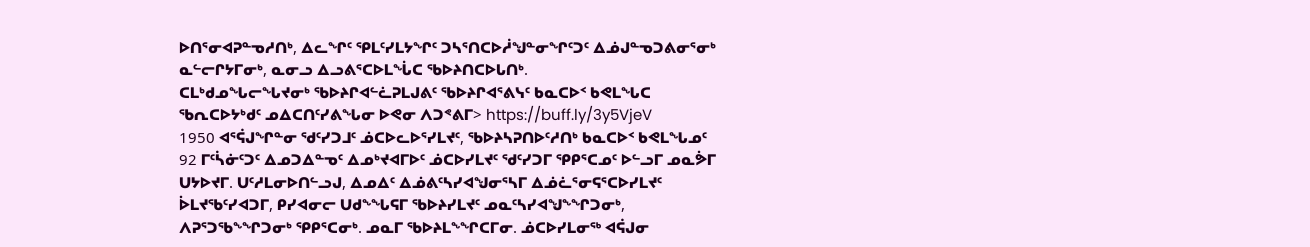ᐅᑎᕐᓂᐊᕈᓐᓀᓱᑎᒃ, ᐃᓚᖏᑦ ᕿᒪᑦᓯᒪᔭᖏᑦ ᑐᓴᕐᑎᑕᐅᓲᖑᓐᓂᖏᑦᑐᑦ ᐃᓅᒍᓐᓀᑐᕕᓂᕐᓂᒃ ᓇᓪᓕᒋᔭᒥᓂᒃ, ᓇᓂᓗ ᐃᓗᕕᕐᑕᐅᒪᖔᑕ ᖃᐅᔨᑎᑕᐅᒐᑎᒃ.
ᑕᒪᒃᑯᓄᖓᓕᖓᔪᓂᒃ ᖃᐅᔨᒋᐊᓪᓛᕈᒪᒍᕕᑦ ᖃᐅᔨᒋᐊᕐᕕᓭᑦ ᑲᓇᑕᐅᑉ ᑲᕙᒪᖓᑕ ᖃᕆᑕᐅᔭᒃᑯᑦ ᓄᐃᑕᑎᑦᓯᕕᖓᓂ ᐅᕙᓂ ᐱᑐᕝᕕᒥ> https://buff.ly/3y5VjeV
1950 ᐊᕐᕌᒍᖏᓐᓂ ᖁᑦᓯᑐᒧᑦ ᓅᑕᐅᓚᐅᕐᓯᒪᔪᑦ, ᖃᐅᔨᓴᕈᑎᐅᑦᓱᑎᒃ ᑲᓇᑕᐅᑉ ᑲᕙᒪᖓᓄᑦ 92 ᒥᑦᓵᓃᑦᑐᑦ ᐃᓄᑐᐃᓐᓀᑦ ᐃᓄᒃᔪᐊᒥᐅᑦ ᓅᑕᐅᓯᒪᔪᑦ ᖁᑦᓯᑐᒥ ᕿᑭᕐᑕᓄᑦ ᐅᓪᓗᒥ ᓄᓇᕘᒥ ᑌᔭᐅᔪᒥ. ᑌᑦᓱᒪᓂᐅᑎᓪᓗᒍ, ᐃᓄᐃᑦ ᐃᓅᕕᑦᓴᓯᐊᖑᓂᕐᓴᒥ ᐃᓅᓛᕐᓂᕋᕐᑕᐅᓯᒪᔪᑦ ᐆᒪᔪᖃᑦᓯᐊᑐᒥ, ᑭᓯᐊᓂᓕ ᑌᑯᖕᖓᕋᒥ ᖃᐅᔨᓯᒪᔪᑦ ᓄᓇᑦᓴᓯᐊᖑᖕᖏᑐᓂᒃ, ᐱᕈᕐᑐᖃᖕᖏᑐᓂᒃ ᕿᑭᕐᑕᓂᒃ. ᓄᓇᒥ ᖃᐅᔨᒪᖕᖏᑕᒥᓂ. ᓅᑕᐅᓯᒪᓂᖅ ᐊᕌᒍᓂ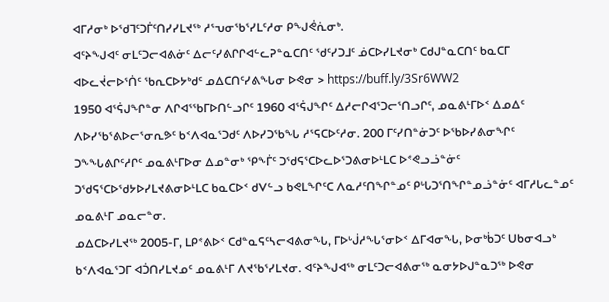ᐊᒥᓱᓂᒃ ᐅᖁᒣᑦᑐᒦᑦᑎᓯᓯᒪᔪᖅ ᓱᕐᕃᓂᖃᕐᓯᒪᑦᓱᓂ ᑭᖑᕚᕇᓂᒃ.
ᐊᑦᔨᖑᐊᑦ ᓂᒪᑦᑐᓕᐊᕕᓃᑦ ᐃᓕᑦᓯᕕᒋᒋᐊᓪᓚᕈᓐᓇᑕᑎᑦ ᖁᑦᓯᑐᒧᑦ ᓅᑕᐅᓯᒪᔪᓂᒃ ᑕᑯᒍᓐᓇᑕᑎᑦ ᑲᓇᑕᒥ ᐊᐅᓚᔫᓕᐅᕐᑏᑦ ᖃᕆᑕᐅᔭᒃᑯᑦ ᓄᐃᑕᑎᑦᓯᕕᖓᓂ ᐅᕙᓂ > https://buff.ly/3Sr6WW2
1950 ᐊᕐᕌᒍᖏᓐᓂ ᐱᒋᐊᕐᖃᒥᐅᑎᓪᓗᒋᑦ 1960 ᐊᕐᕌᒍᖏᑦ ᐃᓱᓕᒋᐊᕐᑐᓕᕐᑎᓗᒋᑦ, ᓄᓇᕕᒻᒥᐅᑉ ᐃᓄᐃᑦ ᐱᐅᓯᖃᕐᕕᐅᓕᕐᓂᕆᕗᑦ ᑲᑉᐱᐊᓇᕐᑐᑯᑦ ᐱᐅᓯᑐᖃᖓ ᓱᕐᕋᑕᐅᑦᓱᓂ. 200 ᒥᑦᓯᑎᓐᓃᑐᑦ ᐅᖃᐅᓯᕕᓂᖏᑦ ᑐᖕᖓᕕᒋᑦᓱᒋᑦ ᓄᓇᕕᒻᒥᐅᓂ ᐃᓄᓐᓂᒃ ᕿᖕᒦᑦ ᑐᖁᕋᕐᑕᐅᓚᐅᕐᑐᕕᓂᐅᒻᒪᑕ ᐅᕝᕙᓗᓘᓐᓃᑦ ᑐᖁᕋᕐᑕᐅᖁᔭᐅᓯᒪᔪᕕᓂᐅᒻᒪᑕ ᑲᓇᑕᐅᑉ ᑯᐯᓪᓗ ᑲᕙᒪᖏᑦᑕ ᐱᓇᓱᑦᑎᖏᓐᓄᑦ ᑭᒡᒐᑐᕐᑎᖏᓐᓄᓘᓐᓃᑦ ᐊᒥᓱᒐᓚᓐᓄᑦ ᓄᓇᕕᒻᒥ ᓄᓇᓕᓐᓂ.
ᓄᐃᑕᐅᓯᒪᔪᖅ 2005-ᒥ, ᒪᑭᕝᕕᐅᑉ ᑕᑯᓐᓇᕋᑦᓴᓕᐊᕕᓂᖓ, ᒥᐅᒡᒎᓱᖓᕐᓂᐅᑉ ᐃᒥᐊᓂᖓ, ᐅᓂᒃᑳᑐᑦ ᑌᑲᓂᐊᓗᒃ ᑲᑉᐱᐊᓇᕐᑐᒥ ᐊᑑᑎᓯᒪᔪᓄᑦ ᓄᓇᕕᒻᒥ ᐱᔪᖃᕐᓯᒪᔪᓂ. ᐊᑦᔨᖑᐊᖅ ᓂᒪᑦᑐᓕᐊᕕᓂᖅ ᓇᓂᔭᐅᒍᓐᓇᑐᖅ ᐅᕙᓂ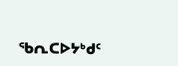ᖃᕆᑕᐅᔭᒃᑯᑦ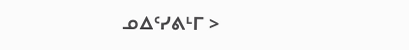ᓄᐃᑦᓯᕕᒻᒥ >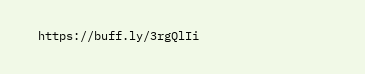https://buff.ly/3rgQlIi